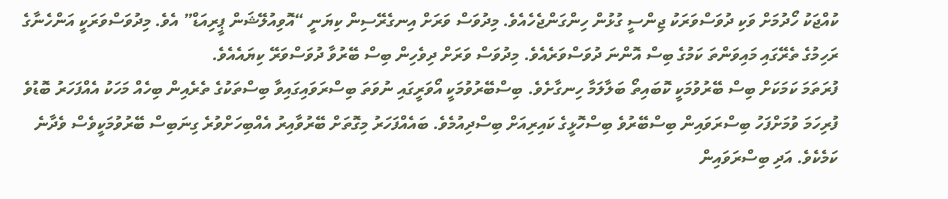ކުއްޖަކު ހޯދުމަށް ވަކި ދުވަސްވަރަކު ޖިންސީ ގުޅުން ހިންގަންޖެހެއެވެ. މިދުވަސް ވަރަށް އިނގެރޭސިން ކިޔަނީ “އޮވިއުލޭޝަން ޕީރިއަޑް” އެވެ. މިދުވަސްވަރަކީ އަންހެނާގެ ރަހިމުގެ ތެރޭގައި މައިވަންތަ ކަމުގެ ބިސް އޮންނަ ދުވަސްވަރެއެވެ. މިދުވަސް ވަރަށް ދިވެހިން ބިސް ބޭރުވާ ދުވަސްވަރޭ ކިޔައެއެވެ.
ފުރަތަމަ ކަމަކަށް ބިސް ބޭރުވުމަކީ ކޮބައިތޯ ބަލާލަމާ ހިނގާށެވެ. ބިސްބޭރުވުމަކީ އޯވަރީގައި ނުވަތަ ބިސްރަވައިގައިވާ ބިސްތަކުގެ ތެރެއިން ބިހެއް މަހަކު އެއްފަހަރު ބޮޑުވެ ފުރިހަމަ ވުމަށްފަހު ބިސްރަވައިން ބިސްބޭރުވެ ބިސްހޮޅީގެ ކައިރިއަށް ބިސްދިއުމެވެ. ބައެއްފަހަރު މިގޮތަށް ބޭރުވާއިރު އެއްބިހަށްވުރެ ގިނަބިސް ބޭރުވުމަކީވެސް ވެދާނެ ކަމެކެވެ. އަދި ބިސްރަވައިން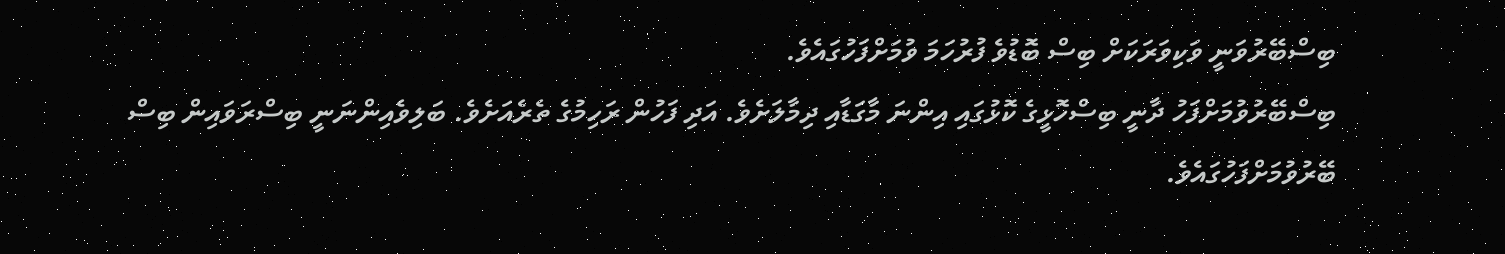ބިސްބޭރުވަނީ ވަކިވަރަކަށް ބިސް ބޮޑުވެ ފުރުހަމަ ވުމަށްފަހުގައެވެ.
ބިސްބޭރުވުމަށްފަހު ދާނީ ބިސްހޮޅީގެ ކޮޅުގައި އިންނަ މާގަޑާއި ދިމާލަށެވެ. އަދި ފަހުން ރަހިމުގެ ތެރެއަށެވެ. ބަލިވެއިންނަނީ ބިސްރަވައިން ބިސް ބޭރުވުމަށްފަހުގައެވެ.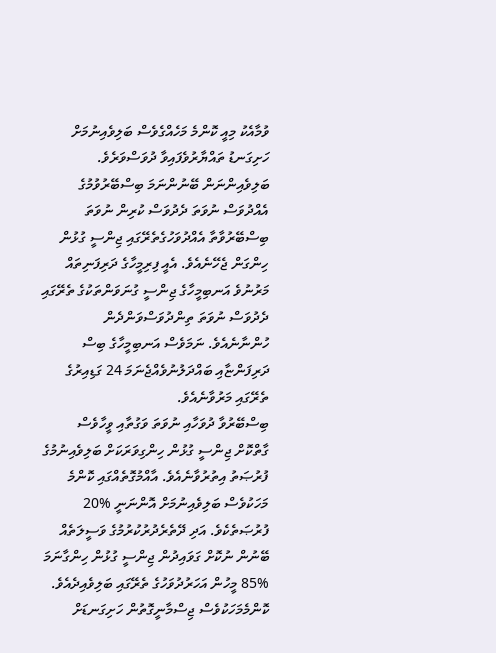ވުމާއެކު މިއީ ކޮންމެ މަހެއްގެވެސް ބަލިވެއިނުމަށް ހަށިގަނޑު ތައްޔާރުވެފައިވާ ދުވަސްވަރެވެ.
ބަލިވެއިންނަން ބޭނުންނަމަ ބިސްބޭރުވުމުގެ އެއްދުވަސް ނުވަތަ ދެދުވަސް ކުރިން ނުވަތަ ބިސްބޭރުވާތާ އެއްދުވަހުގެތެރޭގައި ޖިންސީ ގުޅުން ހިންގަން ޖެހޭނެއެވެ. އެއީ ފިރިމީހާގެ ދަރިފަނިތައް މަރުނުވެ އަނބިމީހާގެ ޖިންސީ ގުނަވަންތަކުގެ ތެރޭގައި ދެދުވަސް ނުވަތަ ތިންދުވަސްވަންދެން ހުންނާނެއެވެ. ނަމަވެސް އަނބިމީހާގެ ބިސް ދަރިފަންޏާއި ބައްދަލުނުވެއްޖެނަމަ 24 ގަޑިއިރުގެ ތެރޭގައި މަރުވާނެއެވެ.
ބިސްބޭރުވާ ދުވަހާއި ނުވަތަ ވަގުތާއި ވީހާވެސް ގާތްކޮށް ޖިންސީ ގުޅުން ހިންގިވަރަކަށް ބަލިވެއިނުމުގެ ފުރުޞަތު އިތުރުވާނެއެވެ. އާއްމުގޮތެއްގައި ކޮންމެ މަހަކުވެސް ބަލިވެއިނުމަށް އޮންނަނީ %20 ފުރުޞަތެކެވެ. އަދި ދޭތެރެދުރުކުރުމުގެ ވަސީލަތެއް ބޭނުން ނުކޮށް ގަވައިދުން ޖިންސީ ގުޅުން ހިންގާނަމަ %85 މީހުން އަހަރުދުވަހުގެ ތެރޭގައި ބަލިވެއިދެއެވެ.
ކޮންމެމަހަކުވެސް ޖިސްމާނީގޮތުން ހަށިގަނޑަށް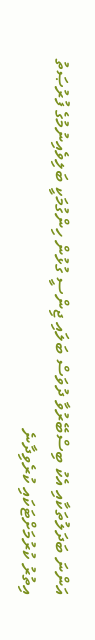އަންނަ ބަދަލުތަކާއި އެކު ބިސްބޭރުވާ ދުވަސް ބަލައި ޖިންސީ ގުޅުން ހިންގުމަކީ ބަލިވެއިނުމުގެ ފުރުޞަތު އިތުރު ކުރުމަށްޓަކައި ކުރެވިދާނެ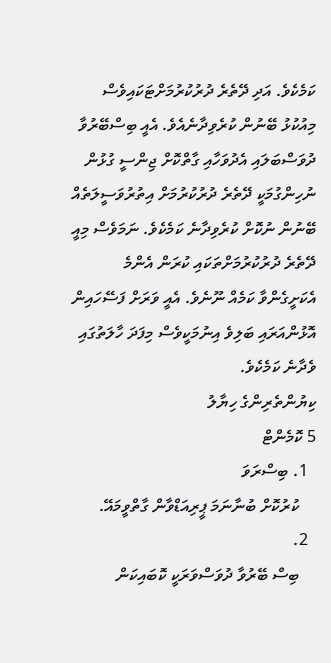ކަމެކެވެ. އަދި ދޭތެރެ ދުރުކުރުމަށްޓަކައިވެސް މިއުކުޅު ބޭނުން ކުރެވިދާނެއެވެ. އެއީ ބިސްބޭރުވާ ދުވަސްބަލައި އެދުވަހާއި ގާތްކޮށް ޖިންސީ ގުޅުން ނުހިންގުމަކީ ދޭތެރެ ދުރުކުރުމަށް އިތުރުވަސީލަތެއް ބޭނުން ނުކޮށް ކުރެވިދާނެ ކަމެކެވެ. ނަމަވެސް މިއީ ދޭތެރެ ދުރުކުރުމަށްތަކައި ކުރަން އެންމެ އެކަށީގެންވާ ކަމެއް ނޫނެވެ. އެއީ ވަރަށް ފަސޭހައިން އޮޅުންއަރައި ބަލިވެ އިނުމަކީވެސް މިފަދަ ހާލަތުގައި ވެދާނެ ކަމެކެވެ.
ކިޔުންތެރިންގެ ހިޔާލު
5 ކޮމެންޓް
  1. ބިސްރަވަ
    ކުރުކޮށް ބުނާނަމަ ޕީރިއަޑްވާން ގާތްވީމައޭ.
  2.
    ބިސް ބޭރުވާ ދުވަސްވަރަކީ ކޮބައިކަން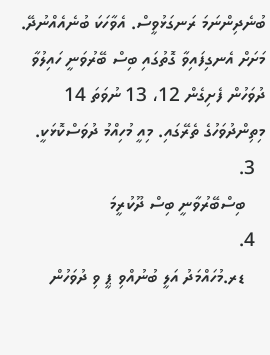ބުނެދިންނަމަ ރަނގަޅުވީސް. އެވާހަކަ ބުނެއެއްނުދޭ. މަށަށް އެނގިފައިވާ ގޮތުގައި ބިސް ބޭރުވަނީ ހައިލުވާ ދުވަހުން ފެށިގެން 12، 13 ނުވަތަ 14 މިތިންދުވަހުގެ ތެރޭގައި. މިއީ މުހިއްމު ދުވަސްކޮޅަކީ.
  3.
    ބިސްބޭރުވާނީ ބިސް ދޫކުރީމަ
  4.
    ޑރ.މުހައްމަދު އަލީ ބުނުއްވި ޕީ ވި ދުވަހުން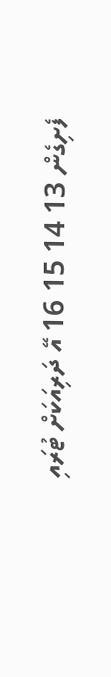ފެށިގެން 13 14 15 16 އޭ ދަރިއަކަށް ޓުރައި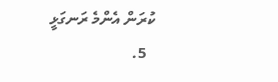ކުރަން އެންމެ ރަނގަޅީ
  5.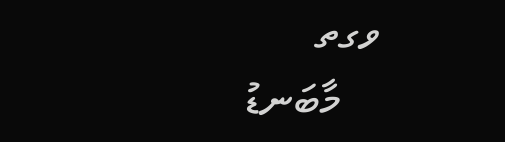ވގތ
    މާބަނޑު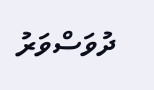ދުވަސްވަރު